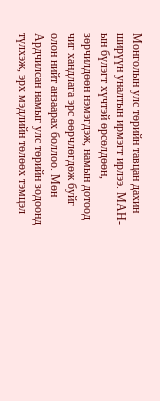Монголын улс төрийн тавцан дахин ширүүн уналтын ирмэгт ирлээ. МАН-ын бүлэгт хүчтэй өрсөлдөөн, зөрчилдөөн нэмэгдэж, намын дотоод чиг хандлага эрс өөрчлөгдөж буйг олон нийт анзаарах боллоо. Мөн Ардчилсан намыг улс төрийн зодоонд түлхэж, эрх мэдлийн төлөөх тэмцэл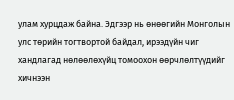улам хурцдаж байна. Эдгээр нь өнөөгийн Монголын улс төрийн тогтвортой байдал, ирээдүйн чиг хандлагад нөлөөлөхүйц томоохон өөрчлөлтүүдийг хичнээн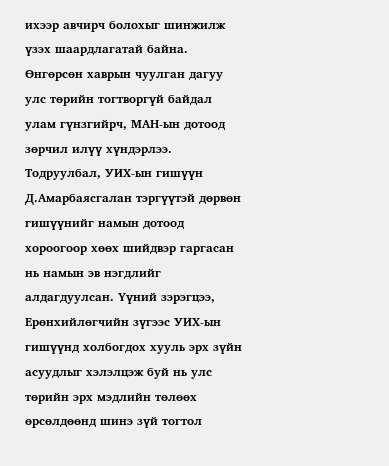ихээр авчирч болохыг шинжилж үзэх шаардлагатай байна.
Өнгөрсөн хаврын чуулган дагуу улс төрийн тогтворгүй байдал улам гүнзгийрч, МАН-ын дотоод зөрчил илүү хүндэрлээ. Тодруулбал, УИХ-ын гишүүн Д.Амарбаясгалан тэргүүтэй дөрвөн гишүүнийг намын дотоод хороогоор хөөх шийдвэр гаргасан нь намын эв нэгдлийг алдагдуулсан. Үүний зэрэгцээ, Ерөнхийлөгчийн зүгээс УИХ-ын гишүүнд холбогдох хууль эрх зүйн асуудлыг хэлэлцэж буй нь улс төрийн эрх мэдлийн төлөөх өрсөлдөөнд шинэ зүй тогтол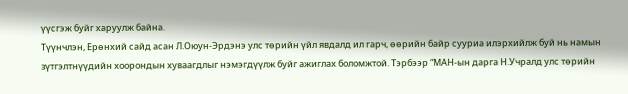үүсгэж буйг харуулж байна.
Түүнчлэн, Ерөнхий сайд асан Л.Оюун-Эрдэнэ улс төрийн үйл явдалд ил гарч, өөрийн байр сууриа илэрхийлж буй нь намын зүтгэлтнүүдийн хоорондын хуваагдлыг нэмэгдүүлж буйг ажиглах боломжтой. Тэрбээр “МАН-ын дарга Н.Учралд улс төрийн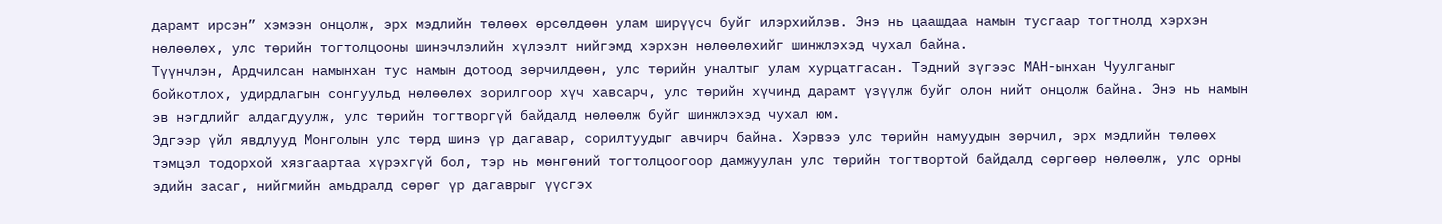дарамт ирсэн” хэмээн онцолж, эрх мэдлийн төлөөх өрсөлдөөн улам ширүүсч буйг илэрхийлэв. Энэ нь цаашдаа намын тусгаар тогтнолд хэрхэн нөлөөлөх, улс төрийн тогтолцооны шинэчлэлийн хүлээлт нийгэмд хэрхэн нөлөөлөхийг шинжлэхэд чухал байна.
Түүнчлэн, Ардчилсан намынхан тус намын дотоод зөрчилдөөн, улс төрийн уналтыг улам хурцатгасан. Тэдний зүгээс МАН-ынхан Чуулганыг бойкотлох, удирдлагын сонгуульд нөлөөлөх зорилгоор хүч хавсарч, улс төрийн хүчинд дарамт үзүүлж буйг олон нийт онцолж байна. Энэ нь намын эв нэгдлийг алдагдуулж, улс төрийн тогтворгүй байдалд нөлөөлж буйг шинжлэхэд чухал юм.
Эдгээр үйл явдлууд Монголын улс төрд шинэ үр дагавар, сорилтуудыг авчирч байна. Хэрвээ улс төрийн намуудын зөрчил, эрх мэдлийн төлөөх тэмцэл тодорхой хязгаартаа хүрэхгүй бол, тэр нь мөнгөний тогтолцоогоор дамжуулан улс төрийн тогтвортой байдалд сөргөөр нөлөөлж, улс орны эдийн засаг, нийгмийн амьдралд сөрөг үр дагаврыг үүсгэх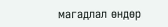магадлал өндөр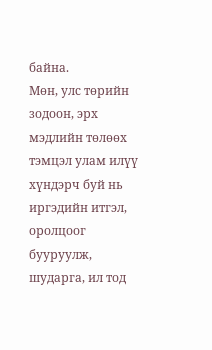байна.
Мөн, улс төрийн зодоон, эрх мэдлийн төлөөх тэмцэл улам илүү хүндэрч буй нь иргэдийн итгэл, оролцоог бууруулж, шударга, ил тод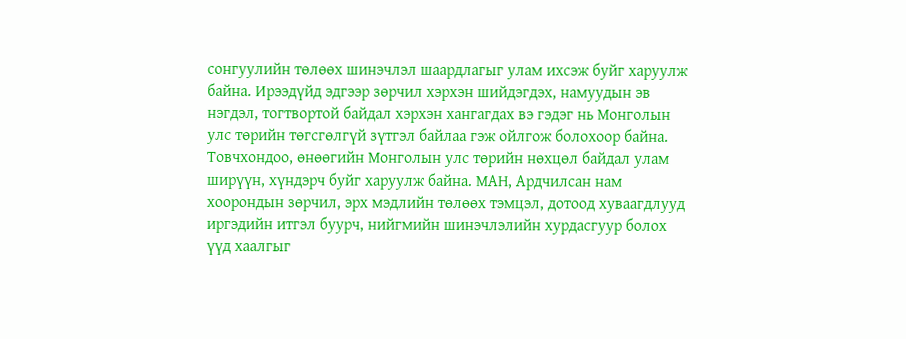сонгуулийн төлөөх шинэчлэл шаардлагыг улам ихсэж буйг харуулж байна. Ирээдүйд эдгээр зөрчил хэрхэн шийдэгдэх, намуудын эв нэгдэл, тогтвортой байдал хэрхэн хангагдах вэ гэдэг нь Монголын улс төрийн төгсгөлгүй зүтгэл байлаа гэж ойлгож болохоор байна.
Товчхондоо, өнөөгийн Монголын улс төрийн нөхцөл байдал улам ширүүн, хүндэрч буйг харуулж байна. МАН, Ардчилсан нам хоорондын зөрчил, эрх мэдлийн төлөөх тэмцэл, дотоод хуваагдлууд иргэдийн итгэл буурч, нийгмийн шинэчлэлийн хурдасгуур болох үүд хаалгыг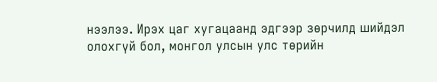нээлээ. Ирэх цаг хугацаанд эдгээр зөрчилд шийдэл олохгүй бол, монгол улсын улс төрийн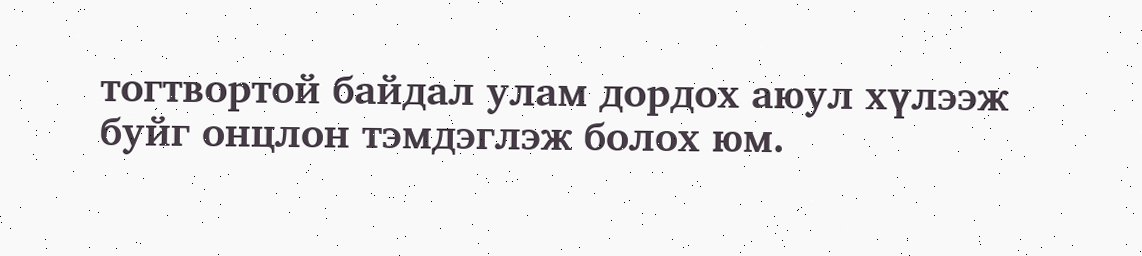тогтвортой байдал улам дордох аюул хүлээж буйг онцлон тэмдэглэж болох юм.